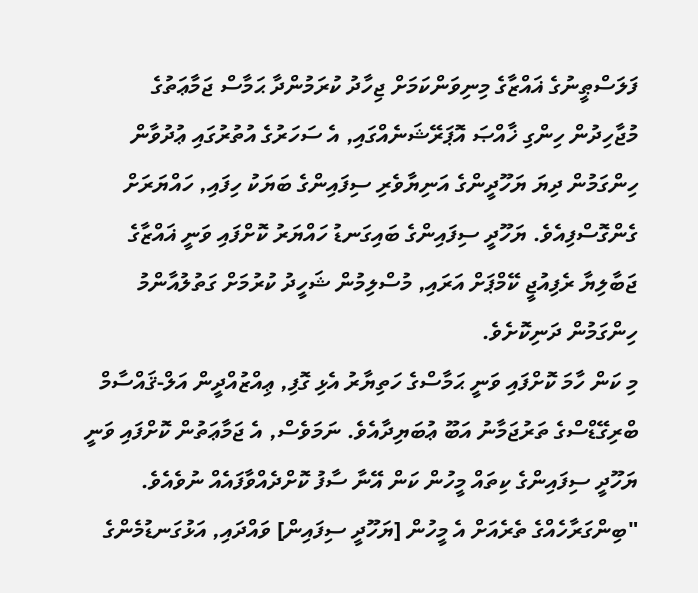ފަލަސްޠީނުގެ ޣައްޒާގެ މިނިވަންކަމަށް ޖިހާދު ކުރަމުންދާ ޙަމާސް ޖަމާޢަތުގެ މުޖާހިދުން ހިންގި ޚާއްޞަ އޮޕަރޭޝަނެއްގައި, އެ ސަހަރުގެ އުތުރުގައި ޢުދުވާން ހިންގަމުން ދިޔަ ޔަހޫދީންގެ އަނިޔާވެރި ސިފައިންގެ ބަޔަކު ހިފައި, ހައްޔަރަށް ގެންގޮސްފިއެވެ. ޔަހޫދީ ސިފައިންގެ ބައިގަނޑު ހައްޔަރު ކޮށްފައި ވަނީ ޣައްޒާގެ ޖަބާލިޔާ ރެފިއުޖީ ކޭމްޕަށް އަރައި, މުސްލިމުން ޝަހީދު ކުރުމަށް ގަތުލުއާންމު ހިންގަމުން ދަނިކޮށެވެ.
މި ކަން ހާމަ ކޮށްފައި ވަނީ ޙަމާސްގެ ހަތިޔާރު އެޅި ގޮފި, ޢިއްޒުއްދީން އަލް-ޤައްސާމް ބްރިގޭޑްސްގެ ތަރުޖަމާނު އަބޫ ޢުބަޔިދާއެވެ. ނަމަވެސް, އެ ޖަމާޢަތުން ކޮށްފައި ވަނީ ޔަހޫދީ ސިފައިންގެ ކިތައް މީހުން ކަން އޭނާ ސާފު ކޮށްދެއްވާފައެއް ނުވެއެވެ.
"ބިންގަރާހެއްގެ ތެރެއަށް އެ މީހުން [ޔަހޫދީ ސިފައިން] ވައްދައި, އަޅުގަނޑުމެންގެ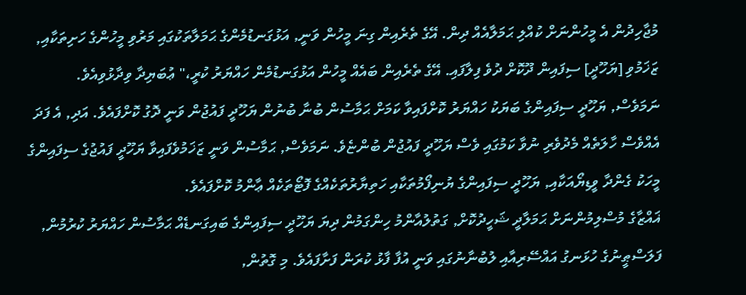މުޖާހިދުން އެ މީހުންނަށް ކުއްލި ޙަމަލާއެއް ދިން. އޭގެ ތެރެއިން ގިނަ މީހުން ވަނީ, އަޅުގަނޑުމެންގެ ޙަމަލާތަކުގައި މަރުވި މީހުންގެ ހަށިތަކާއި, ޒަޚަމުވި [ޔަހޫދީ] ސިފައިން ދޫކޮށް ދުވެ ފިލާފައި. އޭގެ ތެރެއިން ބައެއް މީހުން އަޅުގަނޑުމެން ހައްޔަރު ކުރީ،" ޢުބަޔިދާ ވިދާޅުވިއެވެ.
ނަމަވެސް, ޔަހޫދީ ސިފައިންގެ ބަޔަކު ހައްޔަރު ކޮށްފައިވާ ކަމަށް ޙަމާސުން ބުނާ ބުނުން ޔަހޫދީ ފައުޖުން ވަނީ ދޮގު ކޮށްފައެވެ. އަދި, އެ ފަދަ އެއްވެސް ހާލަތެއް މެދުވެރި ނުވާ ކަމުގައި ވެސް ޔަހޫދީ ފައުޖުން ބުންޏެވެ. ނަމަވެސް, ޙަމާސުން ވަނީ ޒަޚަމުވެފައިވާ ޔަހޫދީ ފައުޖުގެ ސިފައިންގެ މީހަކު ގެންދާ ވީޑިޔޯއަކާއި, ޔަހޫދީ ސިފައިންގެ ޔުނިފޯމުތަކާއި ހަތިޔާރުތަކެއްގެ ފޮޓޯތަކެއް ޢާންމު ކޮށްފައެވެ.
ޣައްޒާގެ މުސްލިމުންނަށް ޙަމަލާދީ ޝަހީދުކޮށް, ގަތުލުއާންމު ހިންގަމުން ދިޔަ ޔަހޫދީ ސިފައިންގެ ބައިގަނޑެއް ޙަމާސުން ހައްޔަރު ކުރުމުން, ފަލަސްޠީނުގެ ހުޅަނގު އައްސޭރިއާއި ލުބުނާނުގައި ވަނީ އުފާ ފާޅު ކުރަން ފަށާފައެވެ. މި ގޮތުން,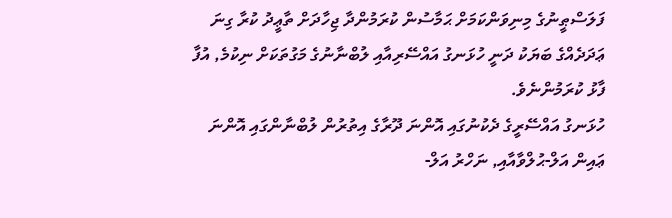ފަލަސްޠީނުގެ މިނިވަންކަމަށް ޙަމާސުން ކުރަމުންދާ ޖިހާދަށް ތާޢީދު ކުރާ ގިނަ ޢަދަދެއްގެ ބަޔަކު ދަނީ ހުޅަނގު އައްސޭރިއާއި ލުބްނާނުގެ މަގުތަކަށް ނިކުމެ, އުފާ ފާޅު ކުރަމުންނެވެ.
ހުޅަނގު އައްސޭރީގެ ދެކުނުގައި އޮންނަ ދޫރާގެ އިތުރުން ލުބްނާންގައި އޮންނަ ޢައިން އަލް-ޙުލްވާއާއި, ނަހްރު އަލް-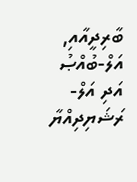ބާރިދީއާއި, އަލް-ބުއްޞު އަދި އަލް-ރަޝަޔިދިއްޔާ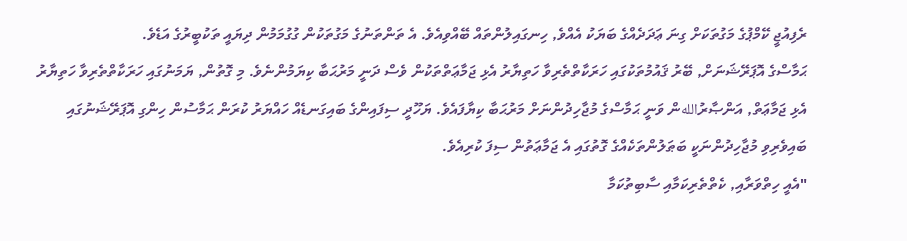ރެފިއުޖީ ކޭމްޕުގެ މަގުތަކަށް ގިނަ ޢަދަދެއްގެ ބަޔަކު އެއްވެ, ހިނގައިލުންތައް ބޭއްވިއެވެ. އެ ތަންތަނުގެ މަގުތަކުން ގުގުމަމުން ދިޔައީ ތަކުބީރުގެ އަޑެވެ.
ޙަމާސްގެ އޮޕަރޭޝަނަށް, ބޭރު ޤައުމުތަކުގައި ހަރަކާތްތެރިވާ ހަތިޔާރު އެޅި ޖަމާޢަތްތަކުން ވެސް ދަނީ މަރުޙަބާ ކިޔަމުންނެވެ. މި ގޮތުން, ޔަމަނުގައި ހަރަކާތްތެރިވާ ހަތިޔާރު އެޅި ޖަމާޢަތް, އަންޞާރުاللهން ވަނީ ޙަމާސްގެ މުޖާހިދުންނަށް މަރުޙަބާ ކިޔާފައެވެ. ޔަހޫދީ ސިފައިންގެ ބައިގަނޑެއް ހައްޔަރު ކުރަން ޙަމާސުން ހިންގި އޮޕަރޭޝަނުގައި ބައިވެރިވި މުޖާހިދުންނަކީ ބަޠަލުންތަކެއްގެ ގޮތުގައި އެ ޖަމާޢަތުން ސިފަ ކުރިއެވެ.
"އެއީ ހިތްވަރާއި, ކެތްތެރިކަމާއި ސާބިތުކަމާ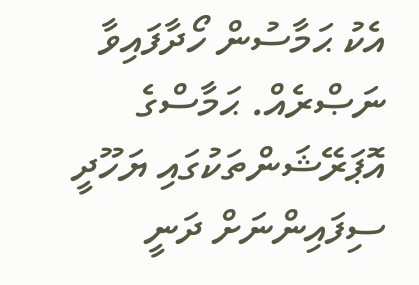އެކު ޙަމާސުން ހޯދާފައިވާ ނަޞްރެއް. ޙަމާސްގެ އޮޕަރޭޝަންތަކުގައި ޔަހޫދީ ސިފައިންނަށް ދަނީ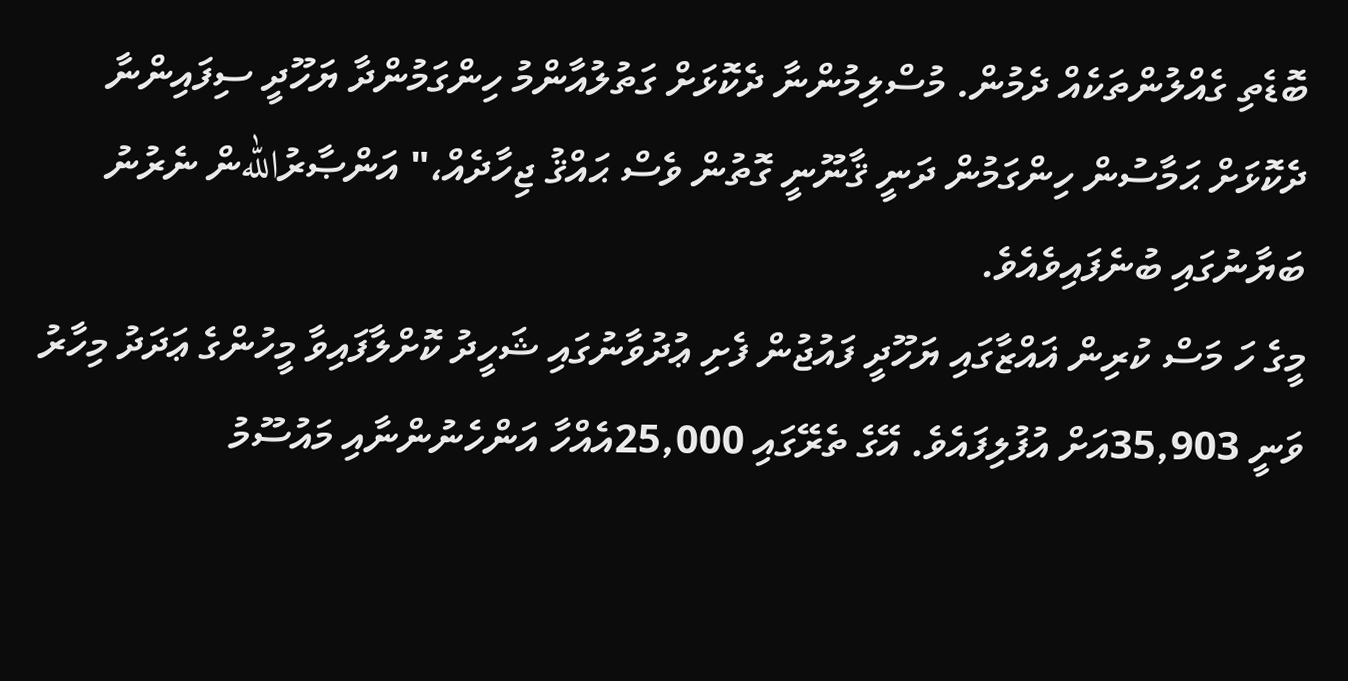ބޮޑެތި ގެއްލުންތަކެއް ދެމުން. މުސްލިމުންނާ ދެކޮޅަށް ގަތުލުއާންމު ހިންގަމުންދާ ޔަހޫދީ ސިފައިންނާ ދެކޮޅަށް ޙަމާސުން ހިންގަމުން ދަނީ ޤާނޫނީ ގޮތުން ވެސް ޙައްޤު ޖިހާދެއް،" އަންޞާރުاللهން ނެރުނު ބަޔާނުގައި ބުނެފައިވެއެވެ.
މީގެ ހަ މަސް ކުރިން ޣައްޒާގައި ޔަހޫދީ ފައުޖުން ފެށި ޢުދުވާނުގައި ޝަހީދު ކޮށްލާފައިވާ މީހުންގެ ޢަދަދު މިހާރު ވަނީ 35,903އަށް އުފުލިފައެވެ. އޭގެ ތެރޭގައި 25,000އެއްހާ އަންހެނުންނާއި މައުސޫމު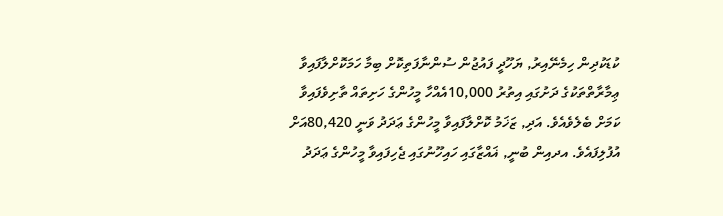ކުޑަކުދިން ހިމެނޭއިރު, ޔަހޫދީ ފައުޖުން ސުންނާފަތިކޮށް ބިމާ ހަމަކޮށްލާފައިވާ ޢިމާރާތްތަކުގެ ދަށުގައި އިތުރު 10,000އެއްހާ މީހުންގެ ހަށިތައް ތާށިވެފައިވާ ކަމަށް ބެލެވެއެވެ. އަދި, ޒަޚަމު ކޮށްލާފައިވާ މީހުންގެ ޢަދަދު ވަނީ 80,420އަށް އުފުލިފައެވެ. އދއިން ބުނީ, ޣައްޒާގައި ހައިހޫނުގައި ޖެހިފައިވާ މީހުންގެ ޢަދަދު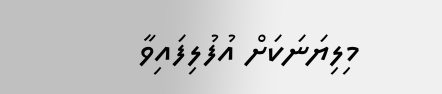މިލިޔަނަކަށް އުފުލިފައިވާ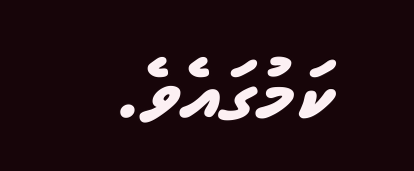ކަމުގައެވެ.